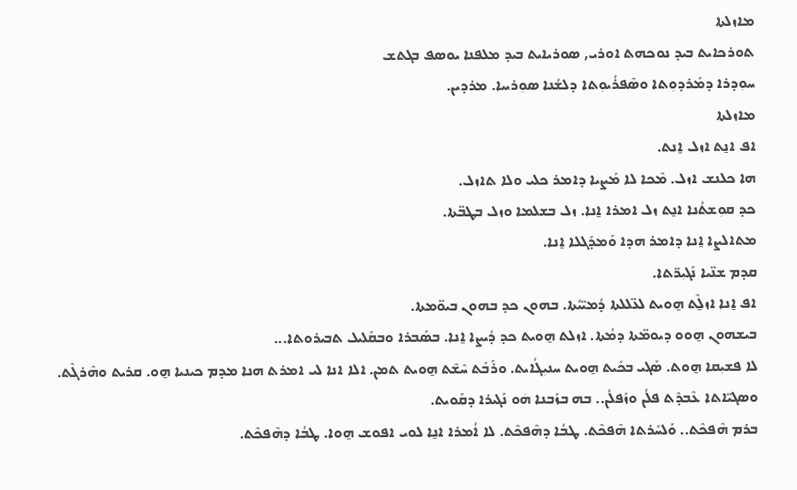ܡܐܙܠܬܐ
ܬܘܪܟܐܝܬ ܒܝܕ ܢܘܟܗܬ ܐܘܪܝ, ܣܘܪܝܐܝܬ ܒܝܕ ܡܠܦܢܐ ܝܘܣܦ ܒܓܬܫ
ܚܘܼܕܪܐ ܕܡܰܪܕܘܼܬܐ ܘܣܶܦܪܳܝܘܼܬܐ ܕܠܫܳܢܐ ܣܘܼܪܝܝܐ. ܡܪܕܝܢ.
ܡܐܙܠܬܐ
ܐܦ ܐܢ̱ܬ ܐܙܠ ܐ̱ܢܬ.
ܗܐ ܟܠܢܫ ܐܙܠ. ܡܶܟܐ ܠܐ ܡܰܨܝܐ ܕܐܡܪ ܟܠܝ ܘܠܐ ܬܐܙܠ.
ܟܕ ܩܘܼܫܬܳܢܐ ܐܢ̱ܬ ܙܠ ܐܡܪܐ ܐ̱ܢܐ. ܙܠ ܒܫܠܡܐ ܘܙܠ ܒܛܒ̈ܬܐ.
ܡܬܐܠܨܐ ܐ̱ܢܐ ܕܐܡܪ ܗܕܐ ܘܰܡܕܰܓܠܐ ܐ̱ܢܐ.
ܩܕܡ ܫܢ̈ܝܐ ܢܰܓܝܼܪ̈ܬܐ.
ܐܦ ܐ̱ܢܐ ܐܙܠ̱ܶܬ ܗ̱ܘܝܬ ܠܥ̈ܠܠܬܐ ܕܳܡܝ̈ܝܳܬܐ. ܒܗܘܢ ܟܕ ܒܗܘܢ ܒܝܘ̈ܡܬܐ.
ܒܝܫܗܘܢ ܗ̱ܘܘ ܕܝܘܡ̈ܬܐ ܕܡܳܬܐ. ܐܙܠܬ ܗ̱ܘܝܬ ܟܕ ܕܳܝܨܐ ܐ̱ܢܐ. ܒܣܰܒܪܐ ܘܒܩܰܠܝܠ ܬܒܝܪܘܬܐ...
ܠܐ ܦܫܝܼܩܐ ܗ̱ܘܬ. ܣܰܓܝ ܒܟܺܝܬ ܗ̱ܘܝܬ ܚܢܝܼܓܳܐܝܬ. ܘܪܰܒܰܬ ܚܶܫܶܬ ܗ̱ܘܝܬ ܬܡܢ. ܐܠܐ ܐܢܐ ܠܝ ܐܡܪܬ ܗܢܐ ܡܕܡ ܟܝܢܝܐ ܗ̱ܘ. ܩܪܝܬ ܘܗܶܪܓܶܬ. ܘܣܓܝ̈ܐܬܐ ܥܶܒܕܶܬ ܦܠܳܢ ܘܙܰܦܠܳܢ.. ܒܗ ܒܙܰܒܢܐ ܗܿܘ ܢܰܓܝܪܐ ܕܩܰܘܝܬ.
ܒܪܡ ܗܶܦܟܶܬ.. ܘܰܠܚܰܪܬܐ ܗܶܦܟܶܬ. ܛܒܳܐ ܕܗܶܦܟܶܬ. ܠܐ ܐܳܡܪܐ ܐܢ̱ܐ ܠܘܝ ܐܦܘܫ ܗ̱ܘܐ. ܛܒܳܐ ܕܗܶܦܟܶܬ.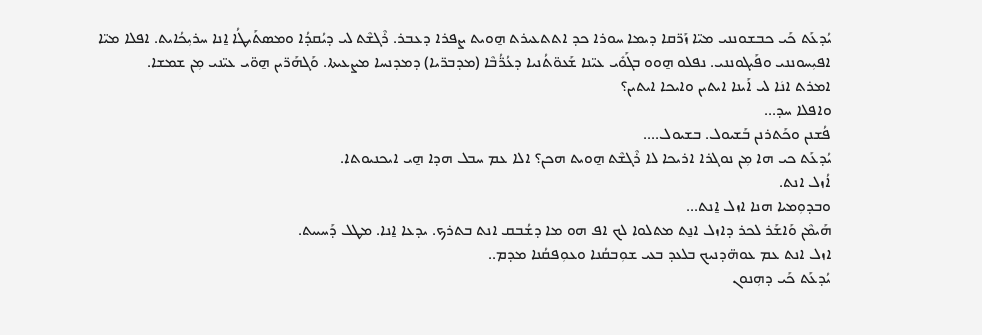ܝܳܕܥܰܬ ܟܰܝ ܟܒܫܘܢܢܝ ܡܝ̈ܐ ܙܰܪ̈ܩܐ ܕܝܡܐ ܚܘܪܐ ܟܕ ܐܬܬܥܝܪܬ ܗ̱ܘܝܬ ܨܦܪܐ ܕܥܒܪ. ܪܶܓܫܶܬ ܠܝ ܕܝܳܩܕܳܐ ܘܡܣܬܰܝܛܳܐ ܐ̱ܢܐ ܚܪܝܼܟܳܐܝܬ. ܐܦܠܐ ܡܝ̈ܐ ܐܦܝܼܚܘܢܢܝ ܘܦܰܝܓܘܢܢܝ. ܢܦܠܘ ܗ̱ܘܘ ܒܓܰܘܺܝ ܥܝ̈ܢܐ ܫܰܥܘ̈ܬܳܢܝܐ ܕܥܳܪ̈ܳܒܶܐ (ܡܕܒܪ̈ܝܐ) ܕܡܕܢܚܐ ܡܨܥܝܬܐ. ܘܰܓܗܰܪ̈ܝܢ ܗ̱ܘ̈ܝ ܥܝ̈ܢܝ ܡܼܢ ܫܡܫܐ.
ܐܡܪܬ ܐܢܿܐ ܠܝ ܐܰܝܢܐ ܐܝܬܝܢ ܘܐܝܟܐ ܐܝܬܝܢ؟
ܘܐܦܠܐ ܚܕ...
ܦܳܫܢܢ ܘܟܰܬܪܢܢ ܒܰܫܝܘܠ. ܒܫܝܘܠ....
ܝܳܕܥܰܬ ܟܝ ܗܐ ܡܼܢ ܢܘܓܪܐ ܐܪܝܟܐ ܠܐ ܪܶܓܫܶܬ ܗ̱ܘܝܬ ܗܟܢ؟ ܐܠܐ ܥܡ ܚܒܠ ܗܕܐ ܗ̱ܝ ܐܝܟܢܝܘܬܐ.
ܐܳܙܠ ܐܢܬ.
ܘܒܕܘܼܡܝܐ ܗܢܐ ܐܙܠ ܐ̱ܢܬ...
ܗܰܝܡܶܢ ܘܰܐܫܰܪ ܠܟܪ ܕܐܙܠ ܐܢ̱ܬ ܡܬܠܘܐ ܠܟ ܐܦ ܗܘ ܡܐ ܕܫܳܒܩ ܐܢܬ ܒܬܪܟ. ܝܕܥܐ ܐ̱ܢܐ. ܡܛܠ ܕܰܚܝܝܬ.
ܐܙܠ ܐܢܬ ܥܡ ܥܘܗ̈ܕܢܝܟ ܒܠܥܕ ܒܥܝ ܫܘܼܒܩܳܢܐ ܘܥܘܼܦܩܳܢܐ ܡܕܡ..
ܝܳܕܥܰܬ ܟܰܝ ܕܗܼܢܘܢ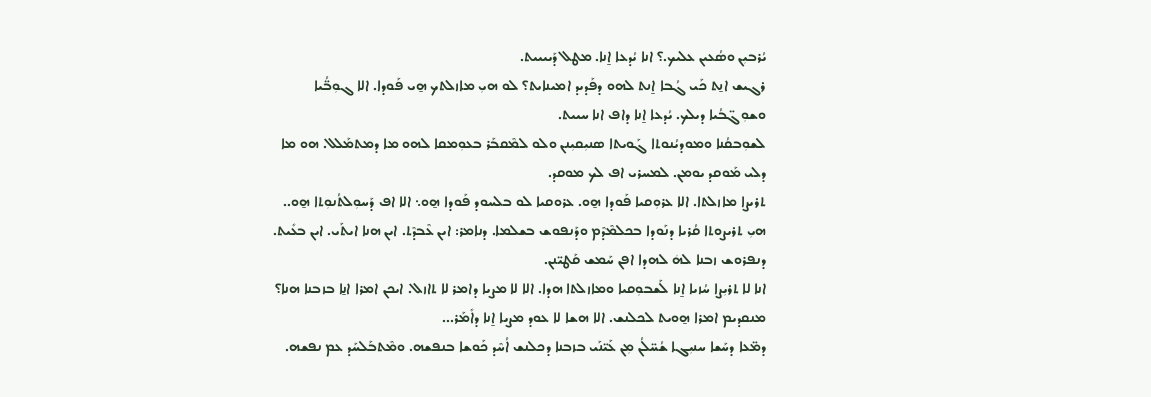ܝܳܪܒܝܼܢ ܘܣܳܥܝܢ ܥܠܝܟ.؟ ܐܢܐ ܝܳܕܥܐ ܐ̱ܢܐ. ܡܛܠ ܕܰܝܝܝܝܬ.
ܪܓܝܫ ܐܢ̱ܬ ܟܰܝ ܓܳܒܐ ܐ̱ܢܬ ܠܗܘ ܕܦܰܕܝܕ ܐܡܝܢܐܝܬ؟ ܠܘ ܗܝܼ ܡܐܙܠܬܟ ܗ̱ܝ ܦܰܘܕܐ. ܐܠܐ ܓܘܼܒ̈ܳܝܐ ܘܫܘܼܓ̈ܒܳܝܐ ܕܝܠܟ. ܝܳܕܥܐ ܐ̱ܢܐ ܕܐܦ ܐܢܐ ܚܝܝܬ.
ܠܫܘܼܒܩܳܢܐ ܘܡܘܕܝܳܢܘܬܐ ܓܰܘܝܬܐ ܣܢܝܼܩܝܼܢܢ ܘܠܘ ܠܡܶܩܒܰܪ ܒܥܘܼܡܩܐ ܠܗܘ ܡܐ ܕܡܬܡܰܠܠ. ܗܘ ܡܐ ܕܠܝ ܡܰܘܩܕ ܝܘܡܢ. ܠܡܚܪܝ ܐܦ ܠܟ ܡܘܩܕ.
ܬܪܝܨܐ ܡܐܙܠܬܐ. ܐܠܐ ܥܪܘܼܩܝܐ ܦܰܘܕܐ ܗ̱ܘ. ܥܪܘܩܝܐ ܠܘ ܒܠܚܘܕ ܦܰܘܕܐ ܗ̱ܘ܆ ܐܠܐ ܐܦ ܕܰܚܘܼܠܬܳܢܘܼܬܐ ܗ̱ܘ..
ܗܝܼ ܬܪܝܨܘܬܐ ܩܳܪܝܐ ܕܢܰܘܕܐ ܒܟܠܡܶܕܶܡ ܘܕܰܢܦܘܫ ܒܫܠܡܐ. ܕܢܐܡܪ: ܐܝܢ ܥܶܒܕܶܬ. ܐܝܢ ܗܢܐ ܐܝܬܰܝ. ܐܝܢ ܒܥܺܝܬ. ܕܢܦܪܘܫ ܙܒܢܐ ܠܗܿ ܠܗܕܐ ܐܦܢ ܚܰܡܫ ܩܰܛܝ̈ܢܢ.
ܐܢܐ ܠܐ ܬܪܝܼܨܐ ܚܳܙܝܐ ܐ̱ܢܐ ܠܰܫܒܘܼܩܝܐ ܘܡܐܙܠܬܐ ܗܕܐ. ܐܠܐ ܠܐ ܡܨܝܐ ܕܐܡܪ ܠܐ ܬܐܙܠ. ܐܝܟܢ ܐܡܪܐ ܐܢ̱ܐ ܒܙܒܢܐ ܗܢܐ؟ ܡܢܩܕܝܡ ܐܡܪܐ ܗ̱ܘܝܬ ܠܟܠܢܫ. ܐܠܐ ܗܫܐ ܠܐ ܥܘܕ ܡܨܝܐ ܐ̱ܢܐ ܕܐܺܡܰܪ...
ܕܡ̈ܥܐ ܕܚܰܫܐ ܚܢܝܼܓܐ ܫܳܚ̈ܠܳܢ ܡܼܢ ܥܰܝ̈ܢܰܝ ܒܙܒܢܐ ܕܟܠܢܫ ܐܳܚܶܕ ܟܰܘܫܐ ܒܢܦܫܗ. ܘܡܶܬܒܰܠܚܰܕ ܥܡ ܢܦܫܗ.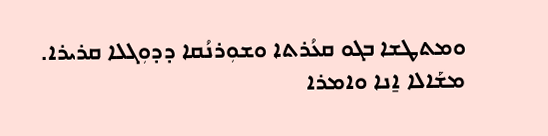ܘܡܬܛܫܐ ܒܓܘ ܩܥܳܪܬܐ ܘܫܘܼܪܢܳܩܐ ܕܕܘܼܓܠܐ ܩܪܝܪܐ.
ܡܫܰܐܠܐ ܐ̱ܢܐ ܘܐܡܪܐ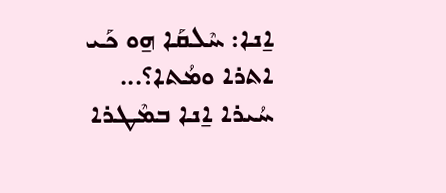ܐ̱ܢܐ: ܚܶܠܩܰܐ ܗ̱ܘ ܟܰܝ ܐܬܪܐ ܘܡܳܬܐ؟...
ܚܳܝܪܐ ܐ̱ܢܐ ܒܡܶܛܪܐ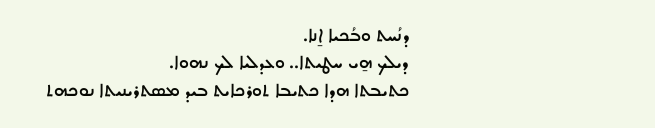ܕܢܳܚܬ ܘܒܳܟܝܐ ܐ̱ܢܐ.
ܕܝܠܟ ܗ̱ܝ ܚܛܝܬܐ.. ܘܥܕܠܝܐ ܠܟ ܢܗܘܐ.
ܟܬܝܒܬܐ ܗܕܐ ܟܬܝܒܐ ܬܘܪܟܐܝܬ ܒܝܕ ܡܣܬܪܝܢܝܬܐ ܢܘܟܗܬ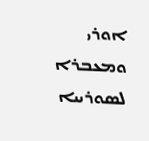ܐܘܪܝ
ܘܡܥܒܪܐ ܠܣܘܪܝܝܐ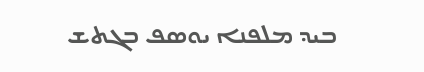ܒܝܕ ܡܠܦܢܐ ܝܘܣܦ ܒܓܬܫ